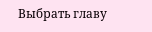Выбрать главу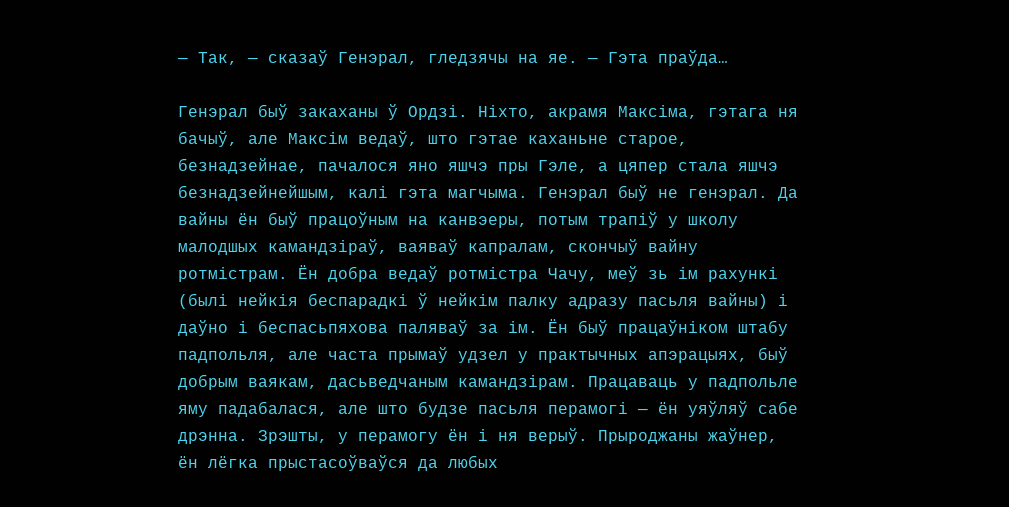— Так, — сказаў Генэрал, гледзячы на яе. — Гэта праўда…

Генэрал быў закаханы ў Ордзі. Ніхто, акрамя Максіма, гэтага ня бачыў, але Максім ведаў, што гэтае каханьне старое, безнадзейнае, пачалося яно яшчэ пры Гэле, а цяпер стала яшчэ безнадзейнейшым, калі гэта магчыма. Генэрал быў не генэрал. Да вайны ён быў працоўным на канвэеры, потым трапіў у школу малодшых камандзіраў, ваяваў капралам, скончыў вайну ротмістрам. Ён добра ведаў ротмістра Чачу, меў зь ім рахункі (былі нейкія беспарадкі ў нейкім палку адразу пасьля вайны) і даўно і беспасьпяхова паляваў за ім. Ён быў працаўніком штабу падпольля, але часта прымаў удзел у практычных апэрацыях, быў добрым ваякам, дасьведчаным камандзірам. Працаваць у падпольле яму падабалася, але што будзе пасьля перамогі — ён уяўляў сабе дрэнна. Зрэшты, у перамогу ён і ня верыў. Прыроджаны жаўнер, ён лёгка прыстасоўваўся да любых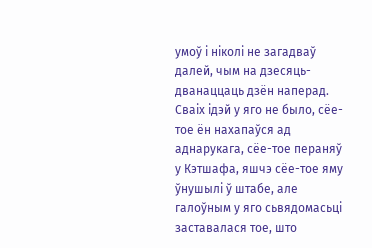умоў і ніколі не загадваў далей, чым на дзесяць-дванаццаць дзён наперад. Сваіх ідэй у яго не было, сёе-тое ён нахапаўся ад аднарукага, сёе-тое пераняў у Кэтшафа, яшчэ сёе-тое яму ўнушылі ў штабе, але галоўным у яго сьвядомасьці заставалася тое, што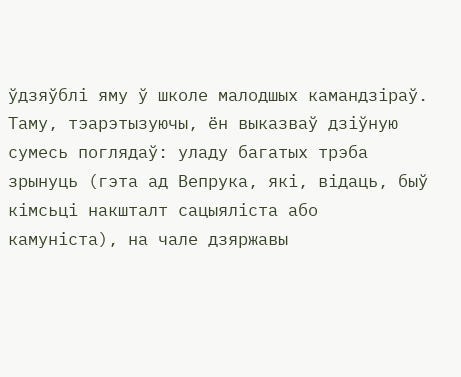ўдзяўблі яму ў школе малодшых камандзіраў. Таму, тэарэтызуючы, ён выказваў дзіўную сумесь поглядаў: уладу багатых трэба зрынуць (гэта ад Вепрука, які, відаць, быў кімсьці накшталт сацыяліста або камуніста), на чале дзяржавы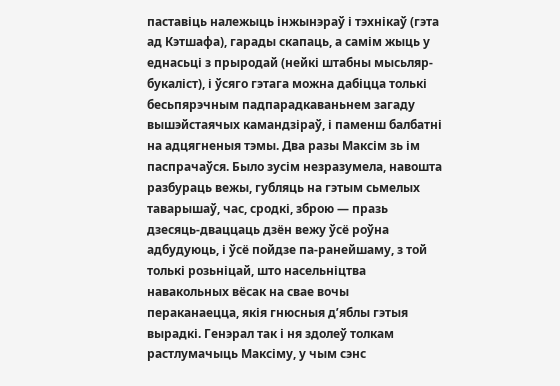паставіць належыць інжынэраў і тэхнікаў (гэта ад Кэтшафа), гарады скапаць, а самім жыць у еднасьці з прыродай (нейкі штабны мысьляр-букаліст), і ўсяго гэтага можна дабіцца толькі бесьпярэчным падпарадкаваньнем загаду вышэйстаячых камандзіраў, і паменш балбатні на адцягненыя тэмы. Два разы Максім зь ім паспрачаўся. Было зусім незразумела, навошта разбураць вежы, губляць на гэтым сьмелых таварышаў, час, сродкі, зброю — празь дзесяць-дваццаць дзён вежу ўсё роўна адбудуюць, і ўсё пойдзе па-ранейшаму, з той толькі розьніцай, што насельніцтва навакольных вёсак на свае вочы пераканаецца, якія гнюсныя д’яблы гэтыя вырадкі. Генэрал так і ня здолеў толкам растлумачыць Максіму, у чым сэнс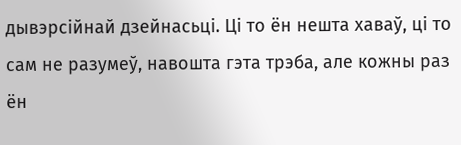дывэрсійнай дзейнасьці. Ці то ён нешта хаваў, ці то сам не разумеў, навошта гэта трэба, але кожны раз ён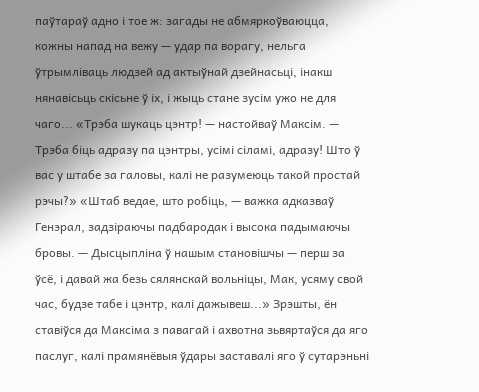паўтараў адно і тое ж: загады не абмяркоўваюцца, кожны напад на вежу — удар па ворагу, нельга ўтрымліваць людзей ад актыўнай дзейнасьці, інакш нянавісьць скісьне ў іх, і жыць стане зусім ужо не для чаго... «Трэба шукаць цэнтр! — настойваў Максім. — Трэба біць адразу па цэнтры, усімі сіламі, адразу! Што ў вас у штабе за галовы, калі не разумеюць такой простай рэчы?» «Штаб ведае, што робіць, — важка адказваў Генэрал, задзіраючы падбародак і высока падымаючы бровы. — Дысцыпліна ў нашым становішчы — перш за ўсё, і давай жа безь сялянскай вольніцы, Мак, усяму свой час, будзе табе і цэнтр, калі дажывеш...» Зрэшты, ён ставіўся да Максіма з павагай і ахвотна зьвяртаўся да яго паслуг, калі прамянёвыя ўдары заставалі яго ў сутарэньні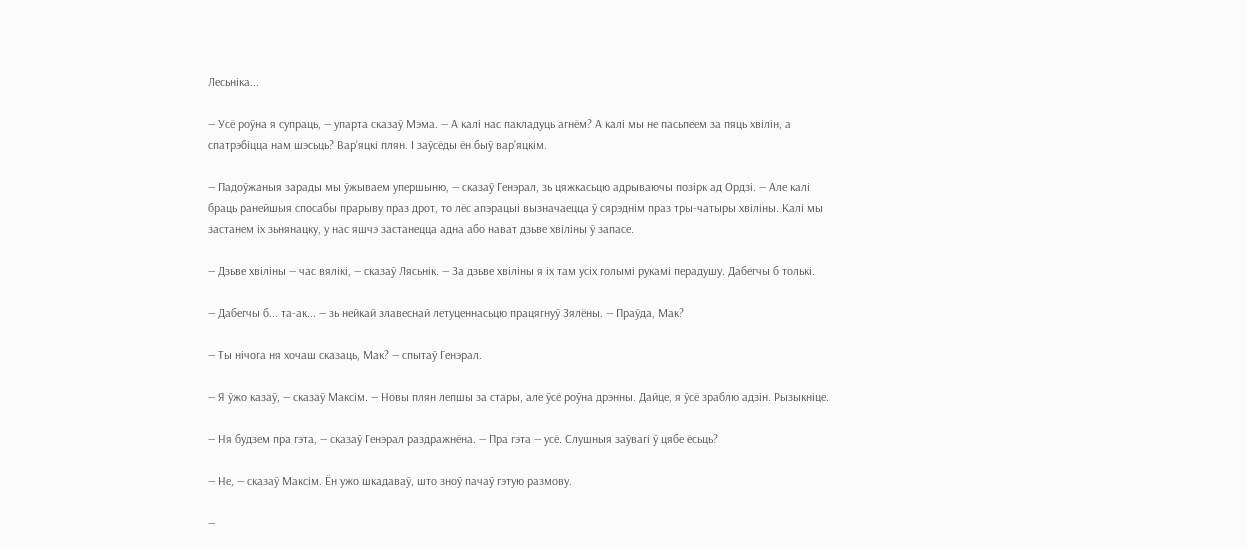Лесьніка...

— Усё роўна я супраць, — упарта сказаў Мэма. — А калі нас пакладуць агнём? А калі мы не пасьпеем за пяць хвілін, а спатрэбіцца нам шэсьць? Вар’яцкі плян. І заўсёды ён быў вар’яцкім.

— Падоўжаныя зарады мы ўжываем упершыню, — сказаў Генэрал, зь цяжкасьцю адрываючы позірк ад Ордзі. — Але калі браць ранейшыя спосабы прарыву праз дрот, то лёс апэрацыі вызначаецца ў сярэднім праз тры-чатыры хвіліны. Калі мы застанем іх зьнянацку, у нас яшчэ застанецца адна або нават дзьве хвіліны ў запасе.

— Дзьве хвіліны — час вялікі, — сказаў Лясьнік. — За дзьве хвіліны я іх там усіх голымі рукамі перадушу. Дабегчы б толькі.

— Дабегчы б... та-ак... — зь нейкай злавеснай летуценнасьцю працягнуў Зялёны. — Праўда, Мак?

— Ты нічога ня хочаш сказаць, Мак? — спытаў Генэрал.

— Я ўжо казаў, — сказаў Максім. — Новы плян лепшы за стары, але ўсё роўна дрэнны. Дайце, я ўсё зраблю адзін. Рызыкніце.

— Ня будзем пра гэта, — сказаў Генэрал раздражнёна. — Пра гэта — усё. Слушныя заўвагі ў цябе ёсьць?

— Не, — сказаў Максім. Ён ужо шкадаваў, што зноў пачаў гэтую размову.

—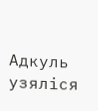Адкуль узяліся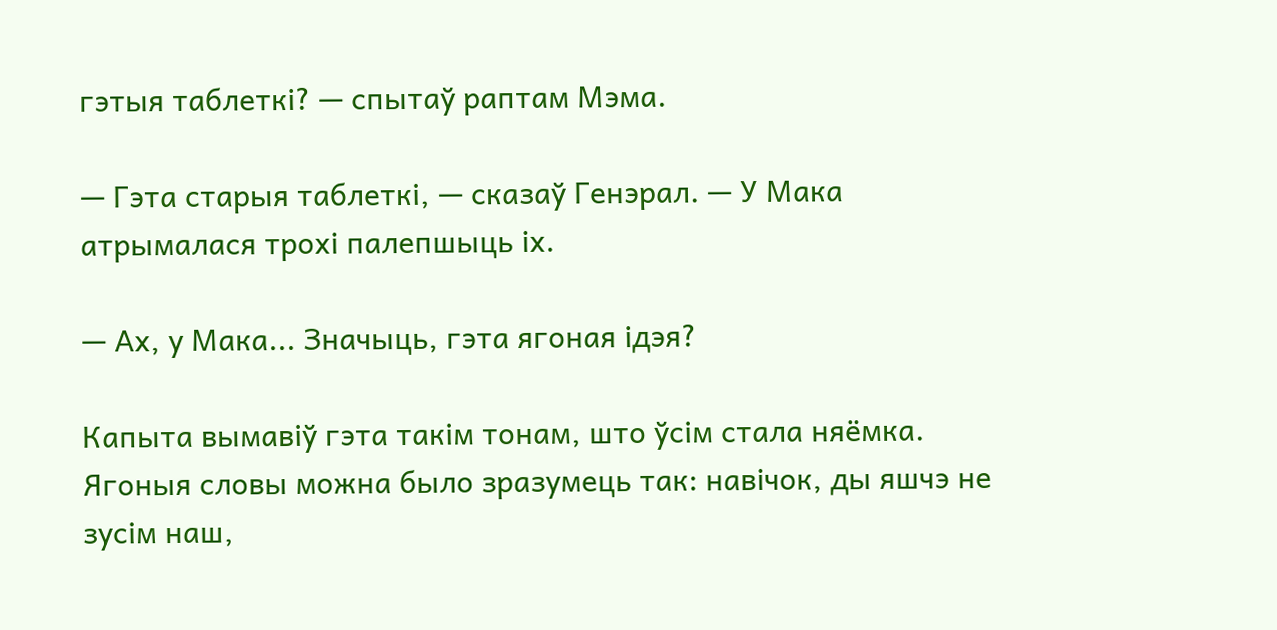гэтыя таблеткі? — спытаў раптам Мэма.

— Гэта старыя таблеткі, — сказаў Генэрал. — У Мака атрымалася трохі палепшыць іх.

— Ах, у Мака... Значыць, гэта ягоная ідэя?

Капыта вымавіў гэта такім тонам, што ўсім стала няёмка. Ягоныя словы можна было зразумець так: навічок, ды яшчэ не зусім наш,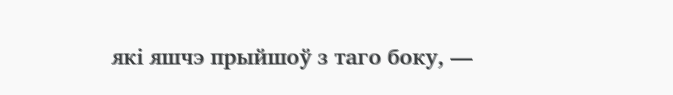які яшчэ прыйшоў з таго боку, —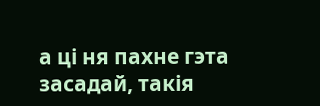а ці ня пахне гэта засадай, такія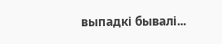выпадкі бывалі...